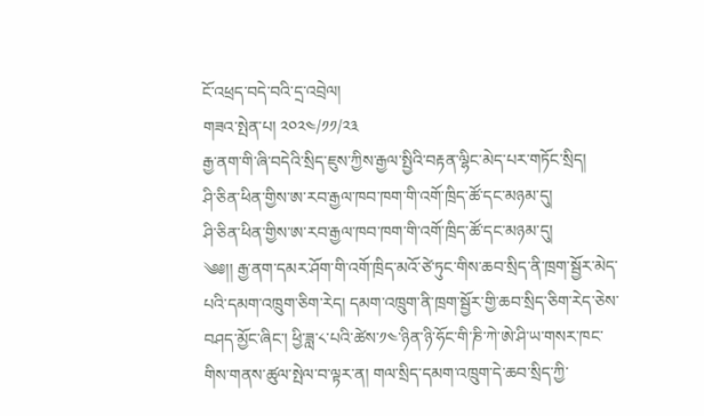ངོ་འཕྲད་བདེ་བའི་དྲ་འབྲེལ།
གཟའ་སྤེན་པ། ༢༠༢༤/༡༡/༢༣
རྒྱ་ནག་གི་ཞི་བདེའི་སྲིད་ཇུས་ཀྱིས་རྒྱལ་སྤྱིའི་བརྟན་ལྷིང་མེད་པར་གཏོང་སྲིད།
ཤི་ཅིན་ཕིན་གྱིས་ཨ་རབ་རྒྱལ་ཁབ་ཁག་གི་འགོ་ཁྲིད་ཚོ་དང་མཉམ་དུ།
ཤི་ཅིན་ཕིན་གྱིས་ཨ་རབ་རྒྱལ་ཁབ་ཁག་གི་འགོ་ཁྲིད་ཚོ་དང་མཉམ་དུ།
༄༅།། རྒྱ་ནག་དམར་ཤོག་གི་འགོ་ཁྲིད་མའོ་ཙེ་ཏུང་གིས་ཆབ་སྲིད་ནི་ཁྲག་སྦྱོར་མེད་པའི་དམག་འཁྲུག་ཅིག་རེད། དམག་འཁྲུག་ནི་ཁྲག་སྦྱོར་གྱི་ཆབ་སྲིད་ཅིག་རེད་ཅེས་བཤད་མྱོང་ཞིང་། ཕྱི་ཟླ་༨་པའི་ཚེས་༡༤་ཉིན་ཉི་ཧོང་གི་ཎི་ཀེ་ཨེ་ཤི་ཡ་གསར་ཁང་གིས་གནས་ཚུལ་སྤེལ་བ་ལྟར་ན། གལ་སྲིད་དམག་འཁྲུག་དེ་ཆབ་སྲིད་ཀྱི་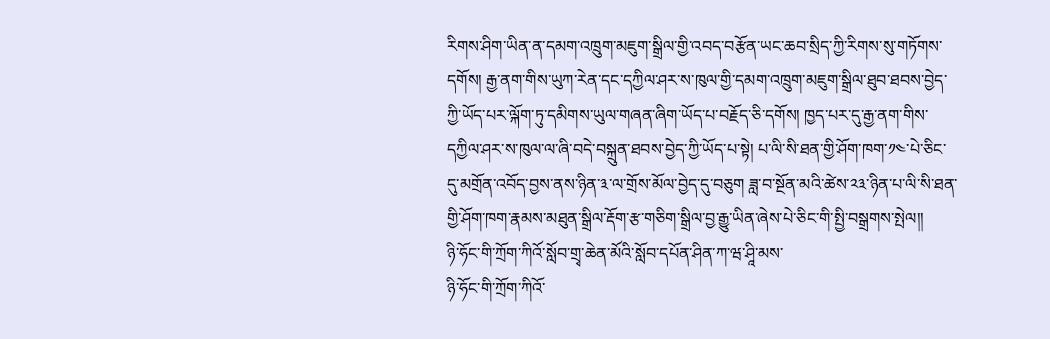རིགས་ཤིག་ཡིན་ན་དམག་འཁྲུག་མཇུག་སྒྲིལ་གྱི་འབད་བརྩོན་ཡང་ཆབ་སྲིད་ཀྱི་རིགས་སུ་གཏོགས་དགོས། རྒྱ་ནག་གིས་ཡུཀ་རེན་དང་དཀྱིལ་ཤར་ས་ཁུལ་གྱི་དམག་འཁྲུག་མཇུག་སྒྲིལ་ཐུབ་ཐབས་བྱེད་ཀྱི་ཡོད་པར་ལྐོག་ཏུ་དམིགས་ཡུལ་གཞན་ཞིག་ཡོད་པ་བརྗོད་ཅི་དགོས། ཁྱད་པར་དུ་རྒྱ་ནག་གིས་དཀྱིལ་ཤར་ས་ཁུལ་ལ་ཞི་བདེ་བསྐྲུན་ཐབས་བྱེད་ཀྱི་ཡོད་པ་སྟེ། པ་ལི་སི་ཐན་གྱི་ཤོག་ཁག་༡༤་པེ་ཅིང་དུ་མགྲོན་འབོད་བྱས་ནས་ཉིན་༣་ལ་གྲོས་མོལ་བྱེད་དུ་བཅུག ཟླ་བ་སྔོན་མའི་ཚེས་༢༣་ཉིན་པ་ལི་སི་ཐན་གྱི་ཤོག་ཁག་རྣམས་མཐུན་སྒྲིལ་རྡོག་རྩ་གཅིག་སྒྲིལ་བྱ་རྒྱུ་ཡིན་ཞེས་པེ་ཅིང་གི་སྤྱི་བསྒྲགས་སྤེལ།།
ཉི་ཧོང་གི་ཀྲོག་ཀིའོ་སློབ་གྲྭ་ཆེན་མོའི་སློབ་དཔོན་ཤིན་ཀ་ཝ་ཤཱི་མས་
ཉི་ཧོང་གི་ཀྲོག་ཀིའོ་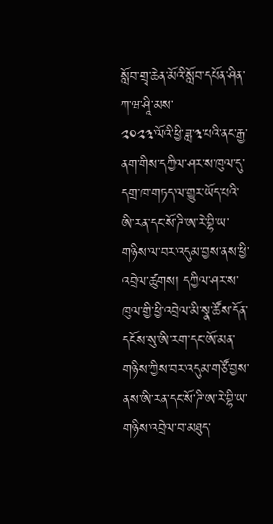སློབ་གྲྭ་ཆེན་མོའི་སློབ་དཔོན་ཤིན་ཀ་ཝ་ཤཱི་མས་
༢༠༢༣་ལོའི་ཕྱི་ཟླ་༣་པའི་ནང་རྒྱ་ནག་གིས་དཀྱིལ་ཤར་ས་ཁུལ་དུ་དགྲ་ཁ་གཏད་ལ་གྱུར་ཡོད་པའི་ཨི་རན་དང་སོ་ཌི་ཨ་རེ་བྷི་ཡ་གཉིས་ལ་བར་འདུམ་བྱས་ནས་ཕྱི་འབྲེལ་ཚུགས། དཀྱིལ་ཤར་ས་ཁུལ་གྱི་ཕྱི་འབྲེལ་མི་སྣ་ཚོས་དོན་དངོས་སུ་ཨི་རག་དང་ཨོ་མན་གཉིས་ཀྱིས་བར་འདུམ་གཙོ་བྱས་ནས་ཨི་རན་དང་སོ་ཌི་ཨ་རེ་བྷི་ཡ་གཉིས་འབྲེལ་བ་མཐུད་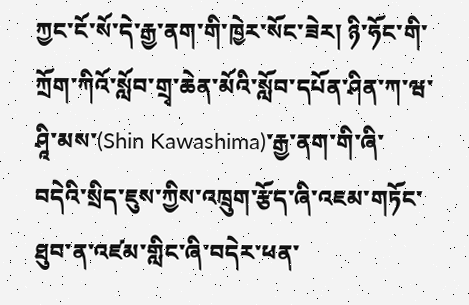ཀྱང་ངོ་སོ་དེ་རྒྱ་ནག་གི་ཁྱེར་སོང་ཟེར། ཉི་ཧོང་གི་ཀྲོག་ཀིའོ་སློབ་གྲྭ་ཆེན་མོའི་སློབ་དཔོན་ཤིན་ཀ་ཝ་ཤཱི་མས་(Shin Kawashima)་རྒྱ་ནག་གི་ཞི་བདེའི་སྲིད་ཇུས་ཀྱིས་འཁྲུག་རྩོད་ཞི་འཇམ་གཏོང་ཐུབ་ན་འཛམ་གླིང་ཞི་བདེར་ཕན་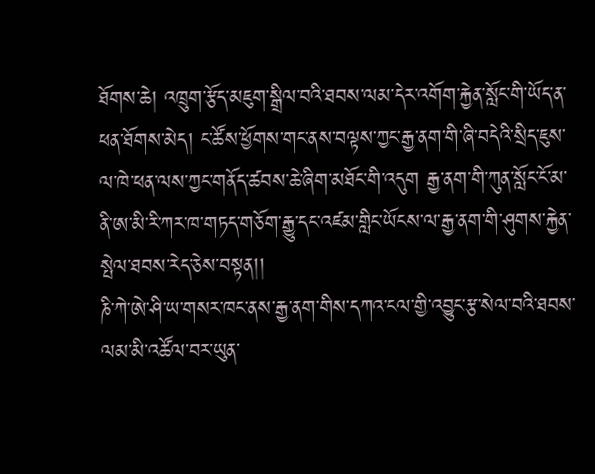ཐོགས་ཆེ། འཁྲུག་རྩོད་མཇུག་སྒྲིལ་བའི་ཐབས་ལམ་དེར་འགོག་རྐྱེན་སློང་གི་ཡོད་ན་ཕན་ཐོགས་མེད། ང་ཚོས་ཕྱོགས་གང་ནས་བལྟས་ཀྱང་རྒྱ་ནག་གི་ཞི་བདེའི་སྲིད་ཇུས་ལ་ཁེ་ཕན་ལས་ཀྱང་གནོད་ཚབས་ཆེ་ཞིག་མཐོང་གི་འདུག རྒྱ་ནག་གི་ཀུན་སློང་ངོ་མ་ནི་ཨ་མི་རི་ཀར་ཁ་གཏད་གཅོག་རྒྱུ་དང་འཛམ་གླིང་ཡོངས་ལ་རྒྱ་ནག་གི་ཤུགས་རྐྱེན་སྤེལ་ཐབས་རེད་ཅེས་བསྟན།།
ཎི་ཀེ་ཨེ་ཤི་ཡ་གསར་ཁང་ནས་རྒྱ་ནག་གིས་དཀའ་ངལ་གྱི་འབྱུང་རྩ་སེལ་བའི་ཐབས་ལམ་མི་འཚོལ་བར་ཡུན་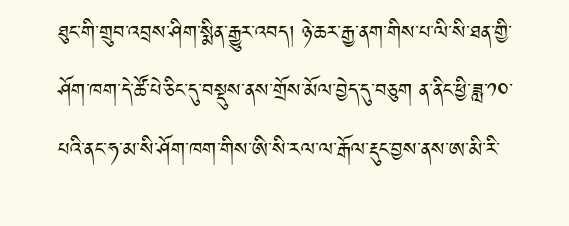ཐུང་གི་གྲུབ་འབྲས་ཤིག་སྨིན་རྒྱུར་འབད། ཉེ་ཆར་རྒྱ་ནག་གིས་པ་ལི་སི་ཐན་གྱི་ཤོག་ཁག་དེ་ཚོ་པེ་ཅིང་དུ་བསྡུས་ནས་གྲོས་མོལ་བྱེད་དུ་བཅུག ན་ནིང་ཕྱི་ཟླ་༡༠་པའི་ནང་ཧ་མ་སི་ཤོག་ཁག་གིས་ཨི་སི་རལ་ལ་རྒོལ་རྡུང་བྱས་ནས་ཨ་མི་རི་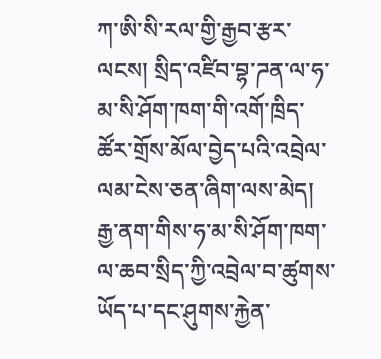ཀ་ཨི་སི་རལ་གྱི་རྒྱབ་རྩར་ལངས། སྲིད་འཛིབ་བྷ་ཌན་ལ་ཧ་མ་སི་ཤོག་ཁག་གི་འགོ་ཁྲིད་ཚོར་གྲོས་མོལ་བྱེད་པའི་འབྲེལ་ལམ་ངེས་ཅན་ཞིག་ལས་མེད། རྒྱ་ནག་གིས་ཧ་མ་སི་ཤོག་ཁག་ལ་ཆབ་སྲིད་ཀྱི་འབྲེལ་བ་ཚུགས་ཡོད་པ་དང་ཤུགས་རྐྱེན་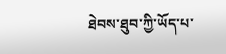ཐེབས་ཐུབ་ཀྱི་ཡོད་པ་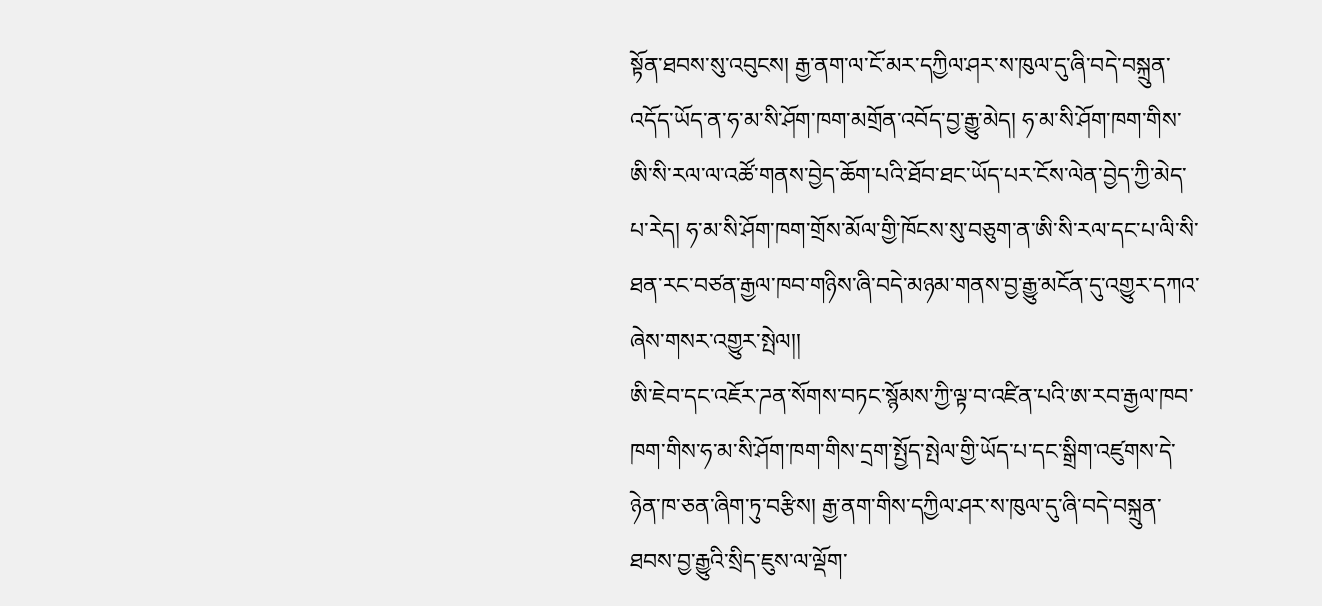སྟོན་ཐབས་སུ་འབུངས། རྒྱ་ནག་ལ་ངོ་མར་དཀྱིལ་ཤར་ས་ཁུལ་དུ་ཞི་བདེ་བསྐྲུན་འདོད་ཡོད་ན་ཧ་མ་སི་ཤོག་ཁག་མགྲོན་འབོད་བྱ་རྒྱུ་མེད། ཧ་མ་སི་ཤོག་ཁག་གིས་ཨི་སི་རལ་ལ་འཚོ་གནས་བྱེད་ཆོག་པའི་ཐོབ་ཐང་ཡོད་པར་ངོས་ལེན་བྱེད་ཀྱི་མེད་པ་རེད། ཧ་མ་སི་ཤོག་ཁག་གྲོས་མོལ་གྱི་ཁོངས་སུ་བཅུག་ན་ཨི་སི་རལ་དང་པ་ལི་སི་ཐན་རང་བཙན་རྒྱལ་ཁབ་གཉིས་ཞི་བདེ་མཉམ་གནས་བྱ་རྒྱུ་མངོན་དུ་འགྱུར་དཀའ་ཞེས་གསར་འགྱུར་སྤེལ།།
ཨི་ཇེབ་དང་འཇོར་ཌན་སོགས་བཏང་སྙོམས་ཀྱི་ལྟ་བ་འཛིན་པའི་ཨ་རབ་རྒྱལ་ཁབ་ཁག་གིས་ཧ་མ་སི་ཤོག་ཁག་གིས་དྲག་སྤྱོད་སྤེལ་གྱི་ཡོད་པ་དང་སྒྲིག་འཛུགས་དེ་ཉེན་ཁ་ཅན་ཞིག་ཏུ་བརྩིས། རྒྱ་ནག་གིས་དཀྱིལ་ཤར་ས་ཁུལ་དུ་ཞི་བདེ་བསྐྲུན་ཐབས་བྱ་རྒྱུའི་སྲིད་ཇུས་ལ་ལྡོག་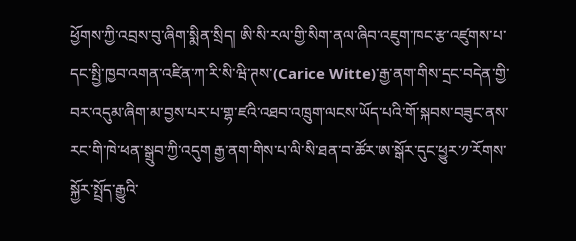ཕྱོགས་ཀྱི་འབྲས་བུ་ཞིག་སྨིན་སྲིད། ཨི་སི་རལ་གྱི་སིག་ནལ་ཞིབ་འཇུག་ཁང་རྩ་འཛུགས་པ་དང་སྤྱི་ཁྱབ་འགན་འཛིན་ཀ་རི་སི་ཝི་ཊས་(Carice Witte)་རྒྱ་ནག་གིས་དྲང་བདེན་གྱི་བར་འདུམ་ཞིག་མ་བྱས་པར་པ་གྷ་ཛའི་འཐབ་འཁྲུག་ལངས་ཡོད་པའི་གོ་སྐབས་བཟུང་ནས་རང་གི་ཁེ་ཕན་སྒྲུབ་ཀྱི་འདུག རྒྱ་ནག་གིས་པ་ལི་སི་ཐན་བ་ཚོར་ཨ་སྒོར་དུང་ཕྱུར་༡་རོགས་སྐྱོར་སྤྲོད་རྒྱུའི་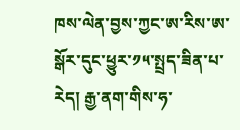ཁས་ལེན་བྱས་ཀྱང་ཨ་རིས་ཨ་སྒོར་དུང་ཕྱུར་༡༥་སྤྲད་ཟིན་པ་རེད། རྒྱ་ནག་གིས་ཧ་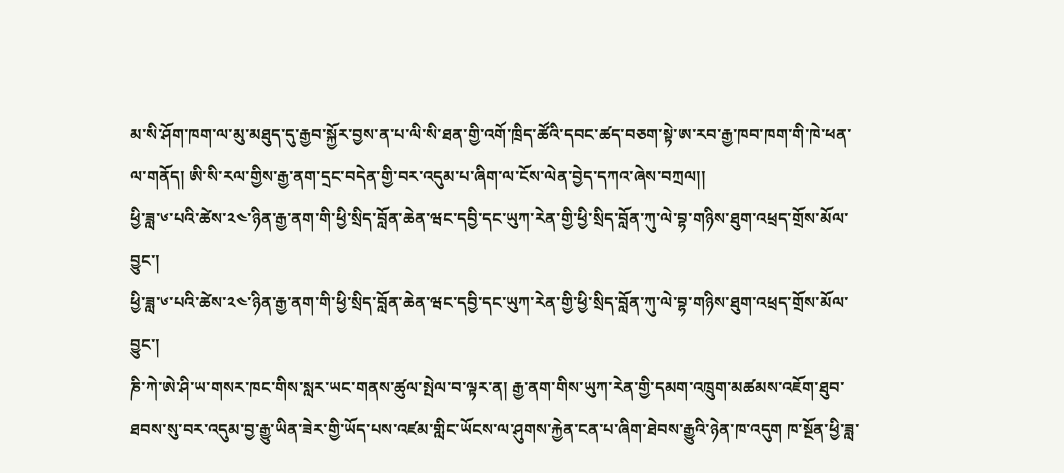མ་སི་ཤོག་ཁག་ལ་མུ་མཐུད་དུ་རྒྱབ་སྐྱོར་བྱས་ན་པ་ལི་སི་ཐན་གྱི་འགོ་ཁྲིད་ཚོའི་དབང་ཚད་བཅག་སྟེ་ཨ་རབ་རྒྱ་ཁབ་ཁག་གི་ཁེ་ཕན་ལ་གནོད། ཨི་སི་རལ་གྱིས་རྒྱ་ནག་དྲང་བདེན་གྱི་བར་འདུམ་པ་ཞིག་ལ་ངོས་ལེན་བྱེད་དཀའ་ཞེས་བཀྲལ།།
ཕྱི་ཟླ་༦་པའི་ཚེས་༢༤་ཉིན་རྒྱ་ནག་གི་ཕྱི་སྲིད་བློན་ཆེན་ཝང་དབྱི་དང་ཡུཀ་རེན་གྱི་ཕྱི་སྲིད་བློན་ཀུ་ལེ་བྷ་གཉིས་ཐུག་འཕྲད་གྲོས་མོལ་བྱུང་།
ཕྱི་ཟླ་༦་པའི་ཚེས་༢༤་ཉིན་རྒྱ་ནག་གི་ཕྱི་སྲིད་བློན་ཆེན་ཝང་དབྱི་དང་ཡུཀ་རེན་གྱི་ཕྱི་སྲིད་བློན་ཀུ་ལེ་བྷ་གཉིས་ཐུག་འཕྲད་གྲོས་མོལ་བྱུང་།
ཎི་ཀེ་ཨེ་ཤི་ཡ་གསར་ཁང་གིས་སླར་ཡང་གནས་ཚུལ་སྤེལ་བ་ལྟར་ན། རྒྱ་ནག་གིས་ཡུཀ་རེན་གྱི་དམག་འཁྲུག་མཚམས་འཇོག་ཐུབ་ཐབས་སུ་བར་འདུམ་བྱ་རྒྱུ་ཡིན་ཟེར་གྱི་ཡོད་པས་འཛམ་གླིང་ཡོངས་ལ་ཤུགས་རྐྱེན་ངན་པ་ཞིག་ཐེབས་རྒྱུའི་ཉེན་ཁ་འདུག ཁ་སྔོན་ཕྱི་ཟླ་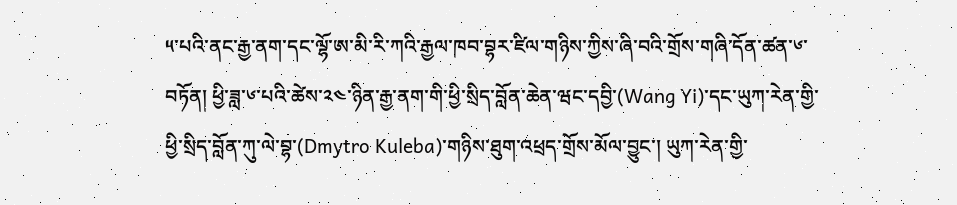༥་པའི་ནང་རྒྱ་ནག་དང་ལྷོ་ཨ་མི་རི་ཀའི་རྒྱལ་ཁབ་བྷར་ཛིལ་གཉིས་ཀྱིས་ཞི་བའི་གྲོས་གཞི་དོན་ཚན་༦་བཏོན། ཕྱི་ཟླ་༦་པའི་ཚེས་༢༤་ཉིན་རྒྱ་ནག་གི་ཕྱི་སྲིད་བློན་ཆེན་ཝང་དབྱི་(Wang Yi)་དང་ཡུཀ་རེན་གྱི་ཕྱི་སྲིད་བློན་ཀུ་ལེ་བྷ་(Dmytro Kuleba)་གཉིས་ཐུག་འཕྲད་གྲོས་མོལ་བྱུང་། ཡུཀ་རེན་གྱི་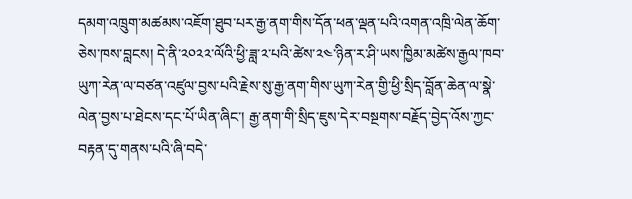དམག་འཁྲུག་མཚམས་འཇོག་ཐུབ་པར་རྒྱ་ནག་གིས་དོན་ཕན་ལྡན་པའི་འགན་འཁྲི་ལེན་ཆོག་ཅེས་ཁས་བླངས། དེ་ནི་༢༠༢༢་ལོའི་ཕྱི་ཟླ་༢་པའི་ཚེས་༢༤་ཉིན་ར་ཤི་ཡས་ཁྱིམ་མཚེས་རྒྱལ་ཁབ་ཡུཀ་རེན་ལ་བཙན་འཛུལ་བྱས་པའི་རྗེས་སུ་རྒྱ་ནག་གིས་ཡུཀ་རེན་གྱི་ཕྱི་སྲིད་བློན་ཆེན་ལ་སྣེ་ལེན་བྱས་པ་ཐེངས་དང་པོ་ཡིན་ཞིང་། རྒྱ་ནག་གི་སྲིད་ཇུས་དེར་བསྔགས་བརྗོད་བྱེད་འོས་ཀྱང་བརྟན་དུ་གནས་པའི་ཞི་བདེ་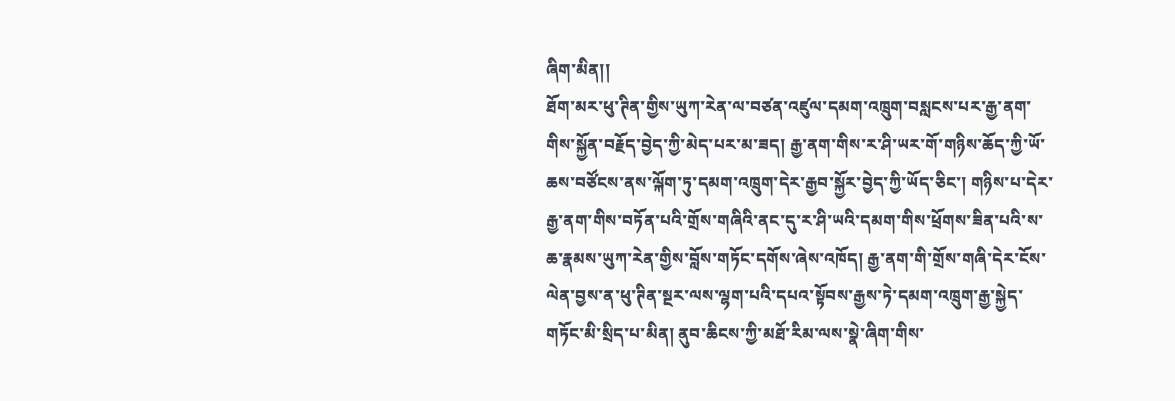ཞིག་མིན།།
ཐོག་མར་ཕུ་ཊིན་གྱིས་ཡུཀ་རེན་ལ་བཙན་འཛུལ་དམག་འཁྲུག་བསླངས་པར་རྒྱ་ནག་གིས་སྐྱོན་བརྗོད་བྱེད་ཀྱི་མེད་པར་མ་ཟད། རྒྱ་ནག་གིས་ར་ཤི་ཡར་གོ་གཉིས་ཆོད་ཀྱི་ཡོ་ཆས་བཙོངས་ནས་ལྐོག་ཏུ་དམག་འཁྲུག་དེར་རྒྱབ་སྐྱོར་བྱེད་ཀྱི་ཡོད་ཅིང་། གཉིས་པ་དེར་རྒྱ་ནག་གིས་བཏོན་པའི་གྲོས་གཞིའི་ནང་དུ་ར་ཤི་ཡའི་དམག་གིས་ཕྲོགས་ཟིན་པའི་ས་ཆ་རྣམས་ཡུཀ་རེན་གྱིས་བློས་གཏོང་དགོས་ཞེས་འཁོད། རྒྱ་ནག་གི་གྲོས་གཞི་དེར་ངོས་ལེན་བྱས་ན་ཕུ་ཊིན་སྔར་ལས་ལྷག་པའི་དཔའ་སྟོབས་རྒྱས་ཏེ་དམག་འཁྲུག་རྒྱ་སྐྱེད་གཏོང་མི་སྲིད་པ་མིན། ནུབ་ཆིངས་ཀྱི་མཐོ་རིམ་ལས་སྣེ་ཞིག་གིས་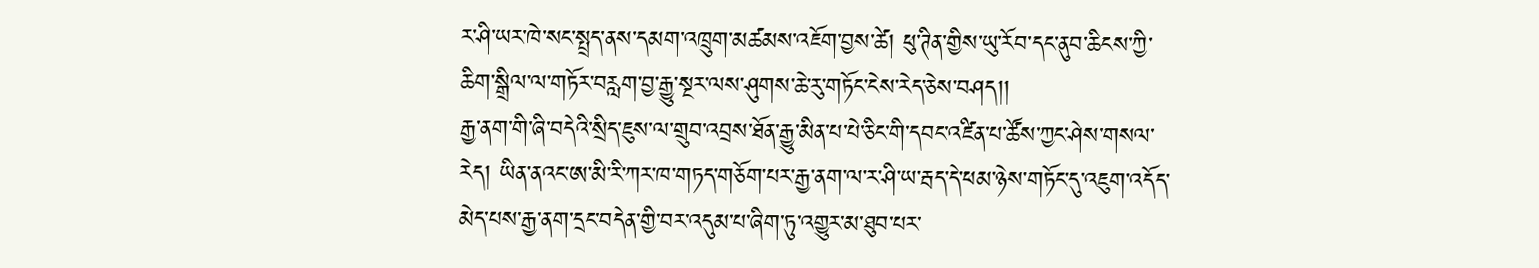ར་ཤི་ཡར་ཁེ་སང་སྤྲད་ནས་དམག་འཁྲུག་མཚམས་འཇོག་བྱས་ཚེ། ཕུ་ཊིན་གྱིས་ཡུ་རོབ་དང་ནུབ་ཆིངས་ཀྱི་ཆིག་སྒྲིལ་ལ་གཏོར་བརླག་བྱ་རྒྱུ་སྔར་ལས་ཤུགས་ཆེ་རུ་གཏོང་ངེས་རེད་ཅེས་བཤད།།
རྒྱ་ནག་གི་ཞི་བདེའི་སྲིད་ཇུས་ལ་གྲུབ་འབྲས་ཐོན་རྒྱུ་མིན་པ་པེ་ཅིང་གི་དབང་འཛིན་པ་ཚོས་ཀྱང་ཤེས་གསལ་རེད། ཡིན་ནའང་ཨ་མི་རི་ཀར་ཁ་གཏད་གཅོག་པར་རྒྱ་ནག་ལ་ར་ཤི་ཡ་རྦད་དེ་ཕམ་ཉེས་གཏོང་དུ་འཇུག་འདོད་མེད་པས་རྒྱ་ནག་དྲང་བདེན་གྱི་བར་འདུམ་པ་ཞིག་ཏུ་འགྱུར་མ་ཐུབ་པར་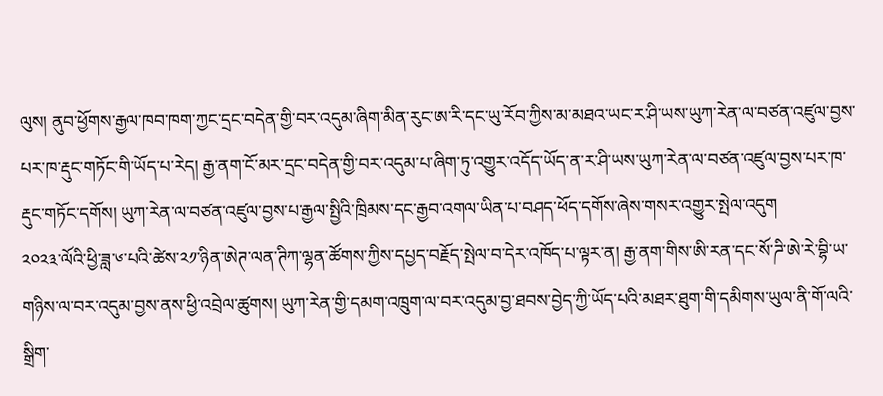ལུས། ནུབ་ཕྱོགས་རྒྱལ་ཁབ་ཁག་ཀྱང་དྲང་བདེན་གྱི་བར་འདུམ་ཞིག་མིན་རུང་ཨ་རི་དང་ཡུ་རོབ་ཀྱིས་མ་མཐའ་ཡང་ར་ཤི་ཡས་ཡུཀ་རེན་ལ་བཙན་འཛུལ་བྱས་པར་ཁ་རྡུང་གཏོང་གི་ཡོད་པ་རེད། རྒྱ་ནག་ངོ་མར་དྲང་བདེན་གྱི་བར་འདུམ་པ་ཞིག་ཏུ་འགྱུར་འདོད་ཡོད་ན་ར་ཤི་ཡས་ཡུཀ་རེན་ལ་བཙན་འཛུལ་བྱས་པར་ཁ་རྡུང་གཏོང་དགོས། ཡུཀ་རེན་ལ་བཙན་འཛུལ་བྱས་པ་རྒྱལ་སྤྱིའི་ཁྲིམས་དང་རྒྱབ་འགལ་ཡིན་པ་བཤད་ཕོད་དགོས་ཞེས་གསར་འགྱུར་སྤེལ་འདུག
༢༠༢༣་ལོའི་ཕྱི་ཟླ་༦་པའི་ཚེས་༢༡་ཉིན་ཨེཊ་ལན་ཊིཀ་ལྷན་ཚོགས་ཀྱིས་དཔྱད་བརྗོད་སྤེལ་བ་དེར་འཁོད་པ་ལྟར་ན། རྒྱ་ནག་གིས་ཨི་རན་དང་སོ་ཌི་ཨེ་རེ་བྷི་ཡ་གཉིས་ལ་བར་འདུམ་བྱས་ནས་ཕྱི་འབྲེལ་ཚུགས། ཡུཀ་རེན་གྱི་དམག་འཁྲུག་ལ་བར་འདུམ་བྱ་ཐབས་བྱེད་ཀྱི་ཡོད་པའི་མཐར་ཐུག་གི་དམིགས་ཡུལ་ནི་གོ་ལའི་སྒྲིག་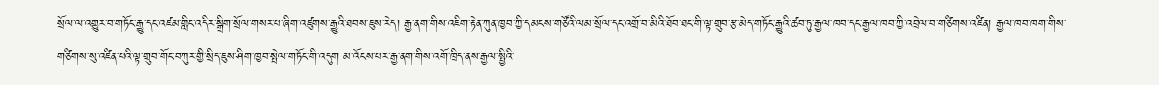སྲོལ་ལ་འགྱུར་བ་གཏོང་རྒྱུ་དང་འཛམ་གླིང་འདིར་སྒྲིག་སྲོལ་གསར་པ་ཞིག་འཛུགས་རྒྱུའི་ཐབས་ཇུས་རེད། རྒྱ་ནག་གིས་འཇིག་རྟེན་ཀུན་ཁྱབ་ཀྱི་དམངས་གཙོའི་ལམ་སྲོལ་དང་འགྲོ་བ་མིའི་ཐོབ་ཐང་གི་ལྟ་གྲུབ་རྩ་མེད་གཏོང་རྒྱུའི་ཚབ་ཏུ་རྒྱལ་ཁབ་དང་རྒྱལ་ཁབ་ཀྱི་འབྲེལ་བ་གཙིགས་འཛིན། རྒྱལ་ཁབ་ཁག་གིས་གཙིགས་སུ་འཛིན་པའི་ལྟ་གྲུབ་གོང་བཀུར་གྱི་སྲིད་ཇུས་ཤིག་ཁྱབ་སྤེལ་གཏོང་གི་འདུག མ་འོངས་པར་རྒྱ་ནག་གིས་འགོ་ཁྲིད་ནས་རྒྱལ་སྤྱིའི་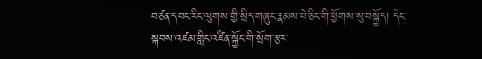བཙན་དབང་རིང་ལུགས་གྱི་སྲིད་གཞུང་རྣམས་པེ་ཅིང་གི་ཕྱོགས་སུ་བསྐྱོད། དེང་སྐབས་འཛམ་གླིང་འཛིན་སྐྱོང་གི་སྲོག་རྩར་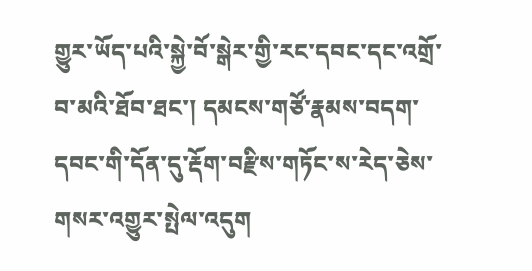གྱུར་ཡོད་པའི་སྐྱེ་བོ་སྒེར་གྱི་རང་དབང་དང་འགྲོ་བ་མའི་ཐོབ་ཐང་། དམངས་གཙོ་རྣམས་བདག་དབང་གི་དོན་དུ་རྡོག་བརྫིས་གཏོང་ས་རེད་ཅེས་གསར་འགྱུར་སྤེལ་འདུག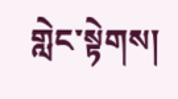གླེང་སྟེགས།